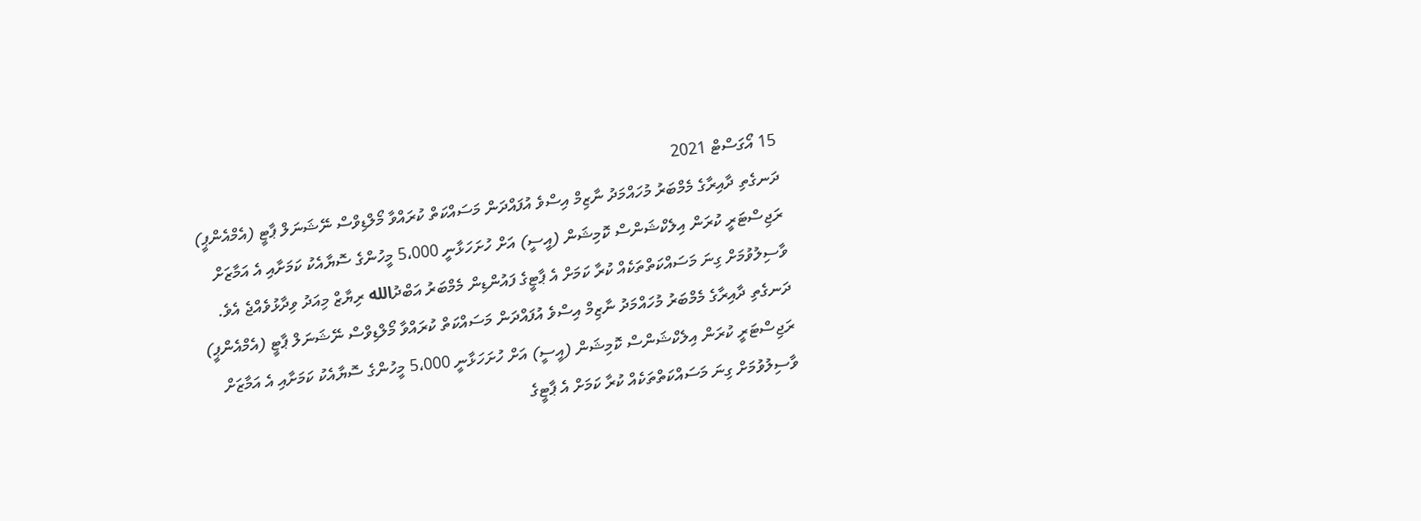15 އޯގަސްޓް 2021
ދަނގެތި ދާއިރާގެ މެމްބަރު މުހައްމަދު ނާޒިމް އިސްވެ އުފައްދަން މަސައްކަތް ކުރައްވާ މޯލްޑިވްސް ނޭޝަނަލް ޕާޓީ (އެމްއެންޕީ) ރަޖިސްޓަރީ ކުރަން އިލެކްޝަންސް ކޮމިޝަން (އީސީ) އަށް ހުށަހަޅާނީ 5،000 މީހުންގެ ސޮޔާއެކު ކަމަށާއި އެ އަމާޒަށް ވާސިލުވުމަށް ގިނަ މަސައްކަތްތަކެއް ކުރާ ކަމަށް އެ ޕާޓީގެ ފައުންޑިން މެމްބަރު އަބްދުالله ރިޔާޒް މިއަދު ވިދާޅުވެއްޖެ އެވެ.
ދަނގެތި ދާއިރާގެ މެމްބަރު މުހައްމަދު ނާޒިމް އިސްވެ އުފައްދަން މަސައްކަތް ކުރައްވާ މޯލްޑިވްސް ނޭޝަނަލް ޕާޓީ (އެމްއެންޕީ) ރަޖިސްޓަރީ ކުރަން އިލެކްޝަންސް ކޮމިޝަން (އީސީ) އަށް ހުށަހަޅާނީ 5،000 މީހުންގެ ސޮޔާއެކު ކަމަށާއި އެ އަމާޒަށް ވާސިލުވުމަށް ގިނަ މަސައްކަތްތަކެއް ކުރާ ކަމަށް އެ ޕާޓީގެ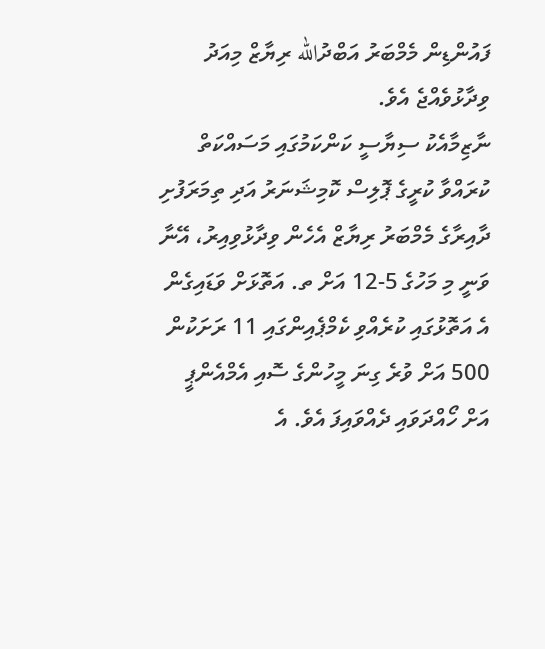ފައުންޑިން މެމްބަރު އަބްދުالله ރިޔާޒް މިއަދު ވިދާޅުވެއްޖެ އެވެ.
ނާޒިމާއެކު ސިޔާސީ ކަންކަމުގައި މަސައްކަތް ކުރައްވާ ކުރީގެ ޕޮލިސް ކޮމިޝަނަރު އަދި ތިމަރަފުށި ދާއިރާގެ މެމްބަރު ރިޔާޒް އެހެން ވިދާޅުވިއިރު، އޭނާ ވަނީ މި މަހުގެ 5-12 އަށް ތ. އަތޮޅަށް ވަޑައިގެން އެ އަތޮޅުގައި ކުރެއްވި ކެމްޕެއިންގައި 11 ރަށަކުން 500 އަށް ވުރެ ގިނަ މީހުންގެ ސޮއި އެމްއެންޕީ އަށް ހޯއްދަވައި ދެއްވައިފަ އެވެ. އެ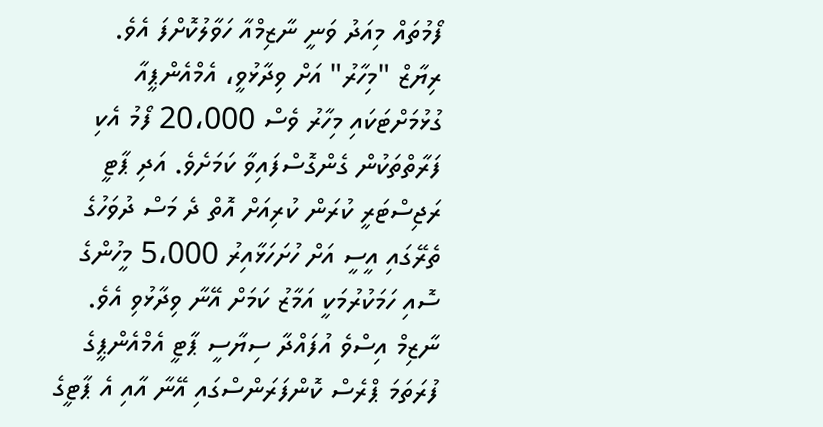ފޯމުތައް މިއަދު ވަނީ ނާޒިމްއާ ހަވާލުކޮށްފަ އެވެ.
ރިޔާޒް "މިހާރު" އަށް ވިދާޅުވީ، އެމްއެންޕީއާ ގުޅުމަށްޓަކައި މިހާރު ވެސް 20،000 ފޯމު އެކި ފަރާތްތަކުން ގެންގޮސްފައިވާ ކަމަށެވެ. އަދި ޕާޓީ ރަޖިސްޓަރީ ކުރަން ކުރިއަށް އޮތް ދެ މަސް ދުވަހުގެ ތެރޭގައި އީސީ އަށް ހުށަހަޅާއިރު 5،000 މީހުންގެ ސޮއި ހަމަކުރުމަކީ އަމާޒު ކަމަށް އޭނާ ވިދާޅުވި އެވެ.
ނާޒިމް އިސްވެ އުފައްދާ ސިޔާސީ ޕާޓީ އެމްއެންޕީގެ ފުރަތަމަ ޕްރެސް ކޮންފަރަންސްގައި އޭނާ އާއި އެ ޕާޓީގެ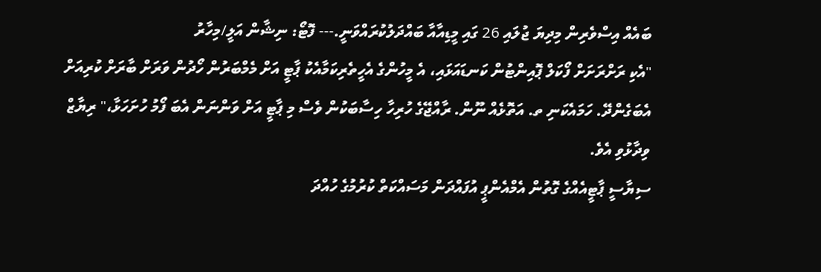ބައެއް އިސްވެރިން މިދިޔަ ޖުލައި 26 ގައި މީޑިއާއާ ބައްދަލުކުރައްވަނީ.--- ފޮޓޯ: ނިޝާން އަލީ/މިހާރު
"އެކި ރަށްރަށަށް ފޯކަލް ޕޮއިންޓުން ކަނޑައަޅައި، އެ މީހުންގެ އެހީތެރިކަމާއެކު ޕާޓީ އަށް މެމްބަރުން ހޯދުން ވަރަށް ބާރަށް ކުރިއަށް އެބަގެންދޭ. ހަމައެކަނި ތ. އަތޮޅެއް ނޫން. ރާއްޖޭގެ ހުރިހާ ހިސާބަކުން ވެސް މި ޕާޓީ އަށް ވަންނަން އެބަ ފޯމު ހުށަހަޅާ،" ރިޔާޒް ވިދާޅުވި އެވެ.
ސިޔާސީ ޕާޓީއެއްގެ ގޮތުން އެމްއެންޕީ އުފައްދަން މަސައްކަތް ކުރުމުގެ ހުއްދަ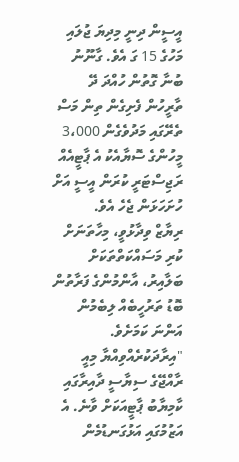އީސީން ދިނީ މިދިޔަ ޖުލައި މަހުގެ 15 ގަ އެވެ. ގާނޫނު ބުނާ ގޮތުން ހުއްދަ ދޭ ތާރީހުން ފެށިގެން ތިން މަސް ތެރޭގައި މަދުވެގެން 3،000 މީހުންގެ ސޮޔާއެކު އެ ޕާޓީއެއް ރަޖިސްޓަރީ ކުރަން އީސީ އަށް ހުށަހަޅަން ޖެހެ އެވެ.
ރިޔާޒް ވިދާޅުވީ، މިހާތަނަށް ކުރި މަސައްކަތްތަކަށް ބަލާއިރު، އާންމުންގެ ފަރާތުން ބޮޑު ތަރުހީބެއް ލިބެމުން އަންނަ ކަމަށެވެ.
"އިރާދަކުރެއްވިއްޔާ މިއީ ރާއްޖޭގެ ސިޔާސީ ދާއިރާގައި ކާމިޔާބު ޕާޓީއަކަށް ވާނެ. އެ އަޒުމުގައި އަޅުގަނޑުމެން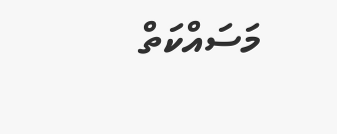މަސައްކަތް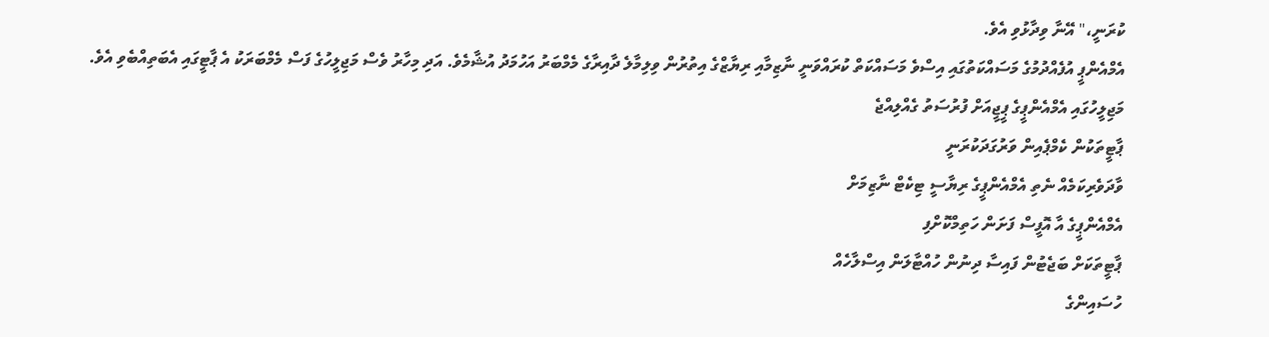ކުރަނީ،" އޭނާ ވިދާޅުވި އެވެ.
އެމްއެންޕީ އުފެއްދުމުގެ މަސައްކަތުގައި އިސްވެ މަސައްކަތް ކުރައްވަނީ ނާޒިމާއި ރިޔާޒްގެ އިތުރުން ވިލިމާލެ ދާއިރާގެ މެމްބަރު އަހުމަދު އުޝާމެވެ. އަދި މިހާރު ވެސް މަޖިލީހުގެ ފަސް މެމްބަރަކު އެ ޕާޓީގައި އެބަތިއްބެވި އެވެ.
މަޖިލީހުގައި އެމްއެންޕީގެ ޕީޖީއަށް ފުރުސަތު ގެއްލިއްޖެ
ޕާޓީތަކުން ކެމްޕެއިން ވަރުގަދަކުރަނީ
ވާދަވެރިކަމެއް ނެތި އެމްއެންޕީގެ ރިޔާސީ ޓިކެޓް ނާޒިމަށް
އެމްއެންޕީގެ އާ އޮފީސް ފަށަން ހަތިމްކޮށްފި
ޕާޓީތަކަށް ބަޖެޓުން ފައިސާ ދިނުން ހުއްޓާލަން އިސްލާހެއް
ހުސައިންގެ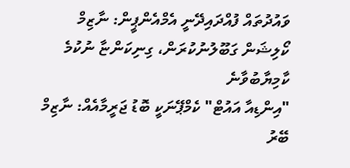ވައުދުތައް ފުއްދައިދޭނީ އެމްއެންޕީން: ނާޒިމް
ކޯލިޝަން ގަބޫލުނުކުރަން، ގިނިކަންޏާ ނުކުމެ ކާމިޔާބުވާނެ
"އިންޑިއާ އައުޓް" ކެމްޕޭނަކީ ބޮޑު ޖަރީމާއެއް: ނާޒިމް
ބޭރު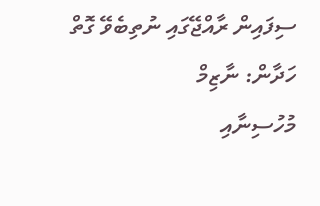ސިފައިން ރާއްޖޭގައި ނުތިބެވޭ ގޮތް ހަދާން: ނާޒިމް
މުހުސިނާއި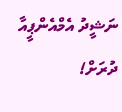ނަޝީދު އެމްއެންޕީއާ ދުރަށް!